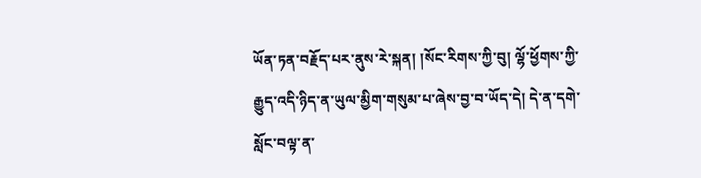ཡོན་ཏན་བརྗོད་པར་ནུས་རེ་སྐན། །སོང་རིགས་ཀྱི་བུ། ལྷོ་ཕྱོགས་ཀྱི་རྒྱུད་འདི་ཉིད་ན་ཡུལ་མྱིག་གསུམ་པ་ཞེས་བྱ་བ་ཡོད་དེ། དེ་ན་དགེ་སློང་བལྟ་ན་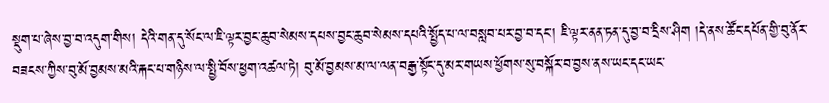སྡུག་པ་ཞེས་བྱ་བ་འདུག་གིས། དེའི་གན་དུ་སོང་ལ་ཇི་ལྟར་བྱང་ཆུབ་སེམས་དཔས་བྱང་ཆུབ་སེམས་དཔའི་སྤྱོད་པ་ལ་བསླབ་པར་བྱ་བ་དང་། ཇི་ལྟར་ནན་ཏན་དུ་བྱ་བ་དྲིས་ཤིག །དེ་ནས་ཚོང་དཔོན་གྱི་བུ་ནོར་བཟངས་ཀྱིས་བུ་མོ་བྱམས་མའི་རྐང་པ་གཉིས་ལ་སྤྱི་བོས་ཕྱག་འཚལ་ཏེ། བུ་མོ་བྱམས་མ་ལ་ལན་བརྒྱ་སྟོང་དུ་མར་གཡས་ཕྱོགས་སུ་བསྐོར་བ་བྱས་ནས་ཡང་དང་ཡང་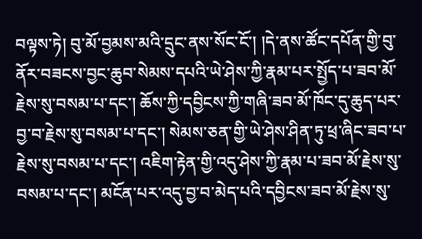བལྟས་ཏེ། བུ་མོ་བྱམས་མའི་དྲུང་ནས་སོང་ངོ་། །དེ་ནས་ཚོང་དཔོན་གྱི་བུ་ནོར་བཟངས་བྱང་ཆུབ་སེམས་དཔའི་ཡེ་ཤེས་ཀྱི་རྣམ་པར་སྤྱོད་པ་ཟབ་མོ་རྗེས་སུ་བསམ་པ་དང་། ཆོས་ཀྱི་དབྱིངས་ཀྱི་གཞི་ཟབ་མོ་ཁོང་དུ་ཆུད་པར་བྱ་བ་རྗེས་སུ་བསམ་པ་དང་། སེམས་ཅན་གྱི་ཡེ་ཤེས་ཤིན་ཏུ་ཕྲ་ཞིང་ཟབ་པ་རྗེས་སུ་བསམ་པ་དང་། འཇིག་རྟེན་གྱི་འདུ་ཤེས་ཀྱི་རྣམ་པ་ཟབ་མོ་རྗེས་སུ་བསམ་པ་དང་། མངོན་པར་འདུ་བྱ་བ་མེད་པའི་དབྱིངས་ཟབ་མོ་རྗེས་སུ་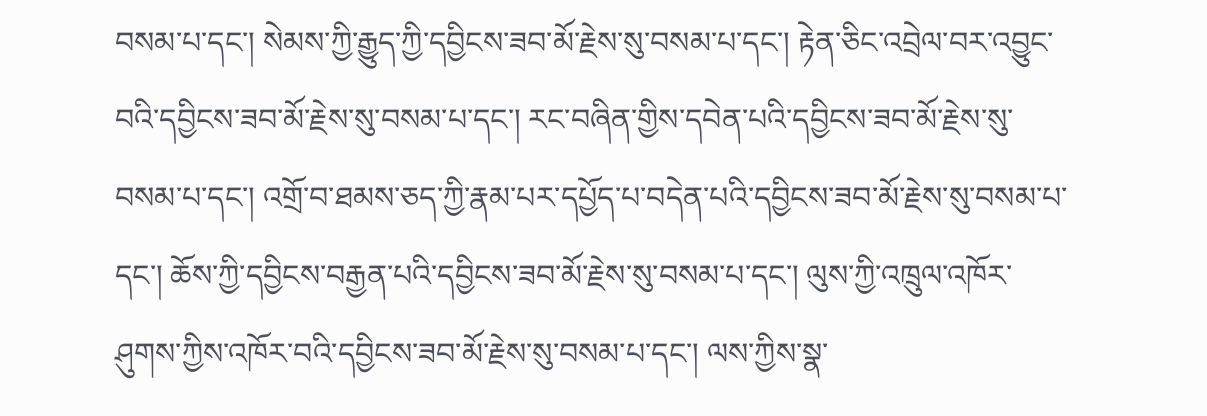བསམ་པ་དང་། སེམས་ཀྱི་རྒྱུད་ཀྱི་དབྱིངས་ཟབ་མོ་རྗེས་སུ་བསམ་པ་དང་། རྟེན་ཅིང་འབྲེལ་བར་འབྱུང་བའི་དབྱིངས་ཟབ་མོ་རྗེས་སུ་བསམ་པ་དང་། རང་བཞིན་གྱིས་དབེན་པའི་དབྱིངས་ཟབ་མོ་རྗེས་སུ་བསམ་པ་དང་། འགྲོ་བ་ཐམས་ཅད་ཀྱི་རྣམ་པར་དཔྱོད་པ་བདེན་པའི་དབྱིངས་ཟབ་མོ་རྗེས་སུ་བསམ་པ་དང་། ཆོས་ཀྱི་དབྱིངས་བརྒྱན་པའི་དབྱིངས་ཟབ་མོ་རྗེས་སུ་བསམ་པ་དང་། ལུས་ཀྱི་འཁྲུལ་འཁོར་ཤུགས་ཀྱིས་འཁོར་བའི་དབྱིངས་ཟབ་མོ་རྗེས་སུ་བསམ་པ་དང་། ལས་ཀྱིས་སྣ་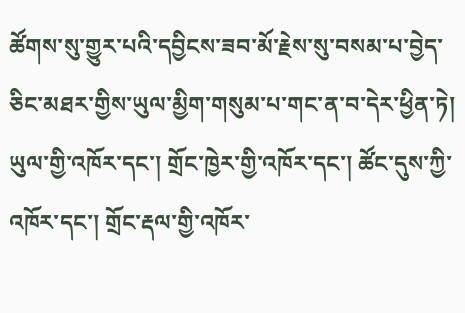ཚོགས་སུ་གྱུར་པའི་དབྱིངས་ཟབ་མོ་རྗེས་སུ་བསམ་པ་བྱེད་ཅིང་མཐར་གྱིས་ཡུལ་མྱིག་གསུམ་པ་གང་ན་བ་དེར་ཕྱིན་ཏེ། ཡུལ་གྱི་འཁོར་དང་། གྲོང་ཁྱེར་གྱི་འཁོར་དང་། ཚོང་དུས་ཀྱི་འཁོར་དང་། གྲོང་རྡལ་གྱི་འཁོར་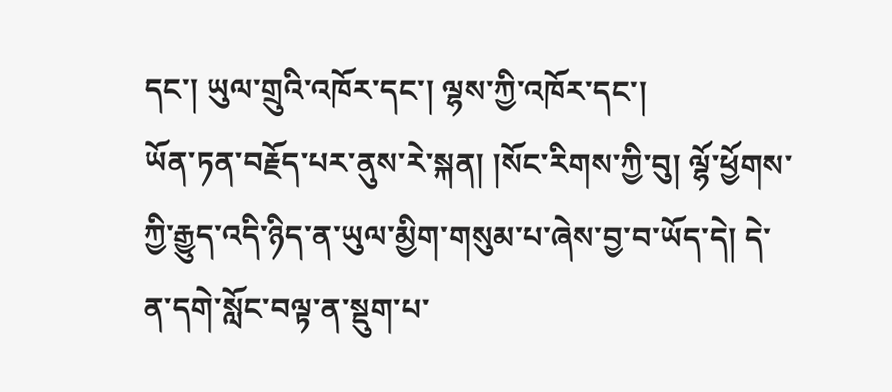དང་། ཡུལ་གྲུའི་འཁོར་དང་། ལྷས་ཀྱི་འཁོར་དང་།
ཡོན་ཏན་བརྗོད་པར་ནུས་རེ་སྐན། །སོང་རིགས་ཀྱི་བུ། ལྷོ་ཕྱོགས་ཀྱི་རྒྱུད་འདི་ཉིད་ན་ཡུལ་མྱིག་གསུམ་པ་ཞེས་བྱ་བ་ཡོད་དེ། དེ་ན་དགེ་སློང་བལྟ་ན་སྡུག་པ་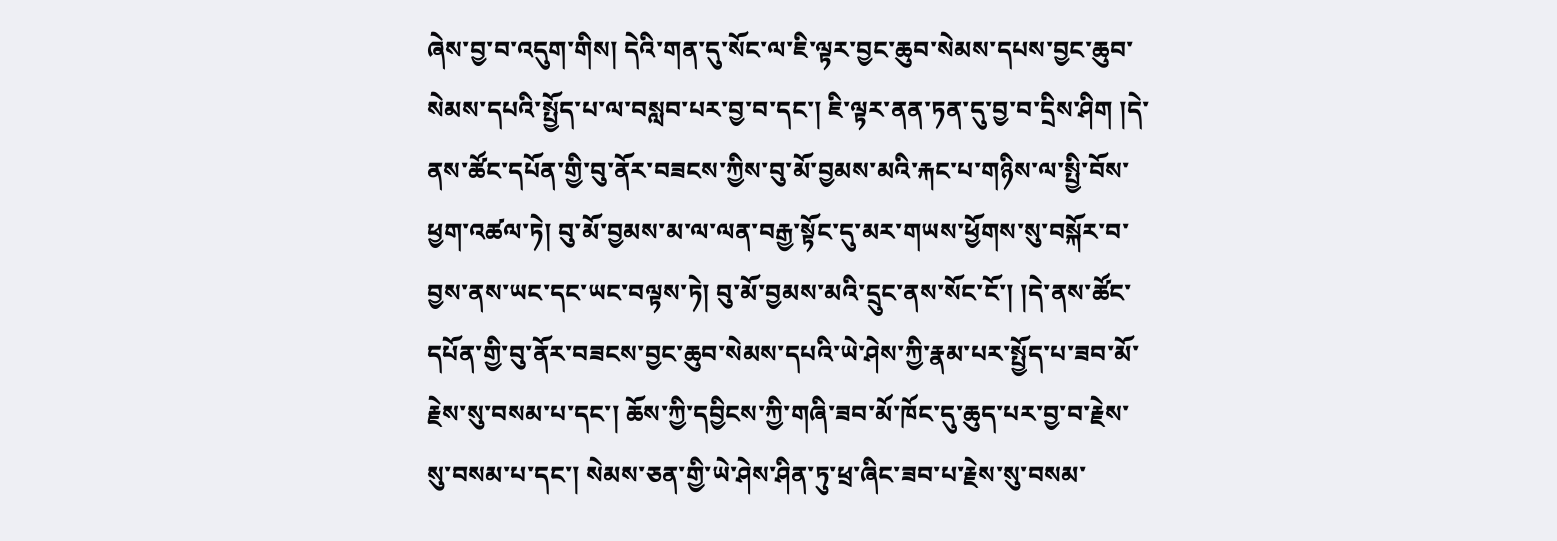ཞེས་བྱ་བ་འདུག་གིས། དེའི་གན་དུ་སོང་ལ་ཇི་ལྟར་བྱང་ཆུབ་སེམས་དཔས་བྱང་ཆུབ་སེམས་དཔའི་སྤྱོད་པ་ལ་བསླབ་པར་བྱ་བ་དང་། ཇི་ལྟར་ནན་ཏན་དུ་བྱ་བ་དྲིས་ཤིག །དེ་ནས་ཚོང་དཔོན་གྱི་བུ་ནོར་བཟངས་ཀྱིས་བུ་མོ་བྱམས་མའི་རྐང་པ་གཉིས་ལ་སྤྱི་བོས་ཕྱག་འཚལ་ཏེ། བུ་མོ་བྱམས་མ་ལ་ལན་བརྒྱ་སྟོང་དུ་མར་གཡས་ཕྱོགས་སུ་བསྐོར་བ་བྱས་ནས་ཡང་དང་ཡང་བལྟས་ཏེ། བུ་མོ་བྱམས་མའི་དྲུང་ནས་སོང་ངོ་། །དེ་ནས་ཚོང་དཔོན་གྱི་བུ་ནོར་བཟངས་བྱང་ཆུབ་སེམས་དཔའི་ཡེ་ཤེས་ཀྱི་རྣམ་པར་སྤྱོད་པ་ཟབ་མོ་རྗེས་སུ་བསམ་པ་དང་། ཆོས་ཀྱི་དབྱིངས་ཀྱི་གཞི་ཟབ་མོ་ཁོང་དུ་ཆུད་པར་བྱ་བ་རྗེས་སུ་བསམ་པ་དང་། སེམས་ཅན་གྱི་ཡེ་ཤེས་ཤིན་ཏུ་ཕྲ་ཞིང་ཟབ་པ་རྗེས་སུ་བསམ་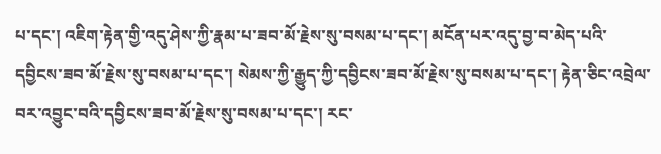པ་དང་། འཇིག་རྟེན་གྱི་འདུ་ཤེས་ཀྱི་རྣམ་པ་ཟབ་མོ་རྗེས་སུ་བསམ་པ་དང་། མངོན་པར་འདུ་བྱ་བ་མེད་པའི་དབྱིངས་ཟབ་མོ་རྗེས་སུ་བསམ་པ་དང་། སེམས་ཀྱི་རྒྱུད་ཀྱི་དབྱིངས་ཟབ་མོ་རྗེས་སུ་བསམ་པ་དང་། རྟེན་ཅིང་འབྲེལ་བར་འབྱུང་བའི་དབྱིངས་ཟབ་མོ་རྗེས་སུ་བསམ་པ་དང་། རང་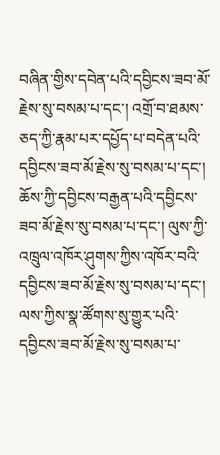བཞིན་གྱིས་དབེན་པའི་དབྱིངས་ཟབ་མོ་རྗེས་སུ་བསམ་པ་དང་། འགྲོ་བ་ཐམས་ཅད་ཀྱི་རྣམ་པར་དཔྱོད་པ་བདེན་པའི་དབྱིངས་ཟབ་མོ་རྗེས་སུ་བསམ་པ་དང་། ཆོས་ཀྱི་དབྱིངས་བརྒྱན་པའི་དབྱིངས་ཟབ་མོ་རྗེས་སུ་བསམ་པ་དང་། ལུས་ཀྱི་འཁྲུལ་འཁོར་ཤུགས་ཀྱིས་འཁོར་བའི་དབྱིངས་ཟབ་མོ་རྗེས་སུ་བསམ་པ་དང་། ལས་ཀྱིས་སྣ་ཚོགས་སུ་གྱུར་པའི་དབྱིངས་ཟབ་མོ་རྗེས་སུ་བསམ་པ་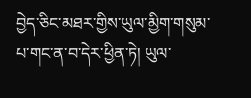བྱེད་ཅིང་མཐར་གྱིས་ཡུལ་མྱིག་གསུམ་པ་གང་ན་བ་དེར་ཕྱིན་ཏེ། ཡུལ་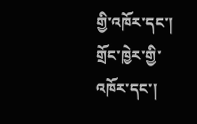གྱི་འཁོར་དང་། གྲོང་ཁྱེར་གྱི་འཁོར་དང་།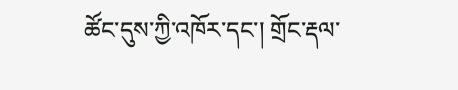ཚོང་དུས་ཀྱི་འཁོར་དང་། གྲོང་རྡལ་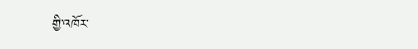གྱི་འཁོར་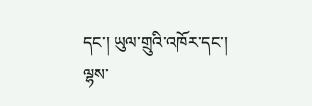དང་། ཡུལ་གྲུའི་འཁོར་དང་། ལྷས་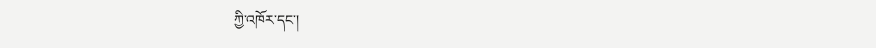ཀྱི་འཁོར་དང་།